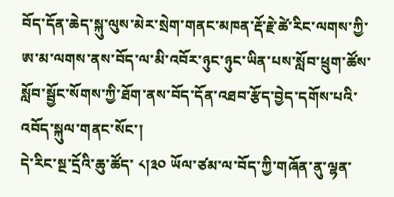བོད་དོན་ཆེད་སྐུ་ལུས་མེར་སྲེག་གནང་མཁན་རྡོ་རྗེ་ཚེ་རིང་ལགས་ཀྱི་ཨ་མ་ལགས་ནས་བོད་ལ་མི་འབོར་ཉུང་ཉུང་ཡིན་པས་སློབ་ཕྲུག་ཚོས་སློབ་སྦྱོང་སོགས་ཀྱི་ཐོག་ནས་བོད་དོན་འཐབ་རྩོད་བྱེད་དགོས་པའི་འབོད་སྐུལ་གནང་སོང་།
དེ་རིང་སྔ་དྲོའི་ཆུ་ཚོད་ ༨།༣༠ ཡོལ་ཙམ་ལ་བོད་ཀྱི་གཞོན་ནུ་ལྷན་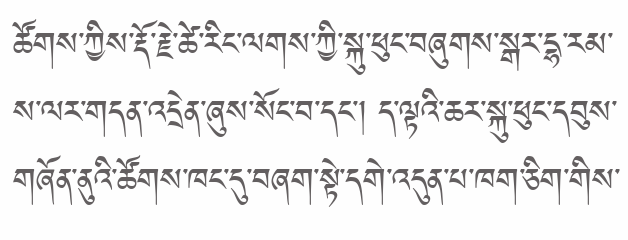ཚོགས་ཀྱིས་རྡོ་རྗེ་ཚེ་རིང་ལགས་ཀྱི་སྐུ་ཕུང་བཞུགས་སྒར་དྷ་རམ་ས་ལར་གདན་འདྲེན་ཞུས་སོང་བ་དང་། ད་ལྟའི་ཆར་སྐུ་ཕུང་དབུས་གཞོན་ནུའི་ཚོགས་ཁང་དུ་བཞག་སྟེ་དགེ་འདུན་པ་ཁག་ཅིག་གིས་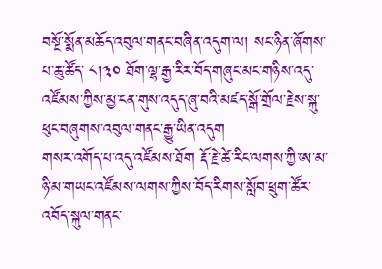བསྔོ་སྨོན་མཆོད་འབུལ་གནང་བཞིན་འདུག་ལ། སང་ཉིན་ཞོགས་པ་ཆུ་ཚོད་ ༨།༣༠ ཐོག་ལྷ་རྒྱ་རིར་བོད་གཞུང་མང་གཉིས་འདུ་འཛོམས་ཀྱིས་མྱ་ངན་གུས་འདུད་ཞུ་བའི་མཛད་སྒོ་གྲོལ་རྗེས་སྐུ་ཕུང་བཞུགས་འབུལ་གནང་རྒྱུ་ཡིན་འདུག
གསར་འགོད་པ་འདུ་འཛོམས་ཐོག རྡོ་རྗེ་ཚེ་རིང་ལགས་ཀྱི་ཨ་མ་ཉི་མ་གཡང་འཛོམས་ལགས་ཀྱིས་བོད་རིགས་སློབ་ཕྲུག་ཚོར་འབོད་སྐུལ་གནང་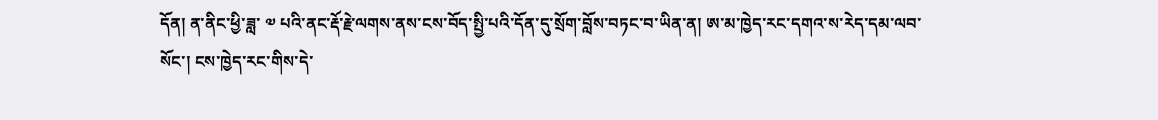དོན། ན་ནིང་ཕྱི་ཟླ་ ༧ པའི་ནང་རྡོ་རྗེ་ལགས་ནས་ངས་བོད་སྤྱི་པའི་དོན་དུ་སྲོག་བློས་བཏང་བ་ཡིན་ན། ཨ་མ་ཁྱེད་རང་དགའ་ས་རེད་དམ་ལབ་སོང་། ངས་ཁྱེད་རང་གིས་དེ་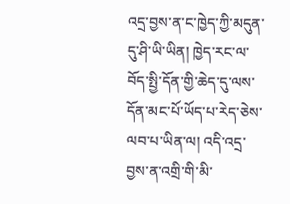འདྲ་བྱས་ན་ང་ཁྱེད་ཀྱི་མདུན་དུ་ཤི་ཡི་ཡིན། ཁྱེད་རང་ལ་བོད་སྤྱི་དོན་གྱི་ཆེད་དུ་ལས་དོན་མང་པོ་ཡོད་པ་རེད་ཅེས་ལབ་པ་ཡིན་ལ། འདི་འདྲ་བྱས་ན་འགྲི་གི་མི་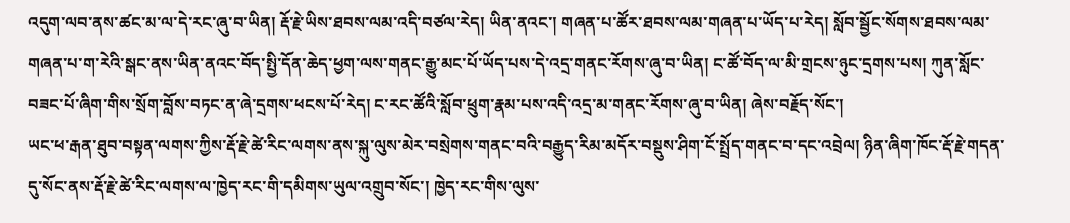འདུག་ལབ་ནས་ཚང་མ་ལ་དེ་རང་ཞུ་བ་ཡིན། རྡོ་རྗེ་ཡིས་ཐབས་ལམ་འདི་བཙལ་རེད། ཡིན་ནའང་། གཞན་པ་ཚོར་ཐབས་ལམ་གཞན་པ་ཡོད་པ་རེད། སློབ་སྦྱོང་སོགས་ཐབས་ལམ་གཞན་པ་ག་རེའི་སྒང་ནས་ཡིན་ནའང་བོད་སྤྱི་དོན་ཆེད་ཕྱག་ལས་གནང་རྒྱུ་མང་པོ་ཡོད་པས་དེ་འདྲ་གནང་རོགས་ཞུ་བ་ཡིན། ང་ཚོ་བོད་ལ་མི་གྲངས་ཉུང་དྲགས་པས། ཀུན་སློང་བཟང་པོ་ཞིག་གིས་སྲོག་བློས་བཏང་ན་ཞེ་དྲགས་ཕངས་པོ་རེད། ང་རང་ཚོའི་སློབ་ཕྲུག་རྣམ་པས་འདི་འདྲ་མ་གནང་རོགས་ཞུ་བ་ཡིན། ཞེས་བརྗོད་སོང་།
ཡང་ཕ་རྒན་ཐུབ་བསྟན་ལགས་ཀྱིས་རྡོ་རྗེ་ཚེ་རིང་ལགས་ནས་སྐུ་ལུས་མེར་བསྲེགས་གནང་བའི་བརྒྱུད་རིམ་མདོར་བསྡུས་ཤིག་ངོ་སྤྲོད་གནང་བ་དང་འབྲེལ། ཉིན་ཞིག་ཁོང་རྡོ་རྗེ་གདན་དུ་སོང་ནས་རྡོ་རྗེ་ཚེ་རིང་ལགས་ལ་ཁྱེད་རང་གི་དམིགས་ཡུལ་འགྲུབ་སོང་། ཁྱེད་རང་གིས་ལུས་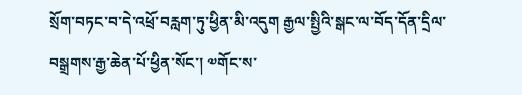སྲོག་བཏང་བ་དེ་འཕྲོ་བརླག་ཏུ་ཕྱིན་མི་འདུག རྒྱལ་སྤྱིའི་སྒང་ལ་བོད་དོན་དྲིལ་བསྒྲགས་རྒྱ་ཆེན་པོ་ཕྱིན་སོང་། ༧གོང་ས་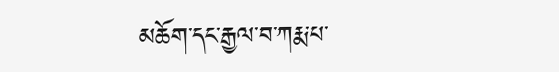མཆོག་དང་རྒྱལ་བ་ཀརྨ་པ་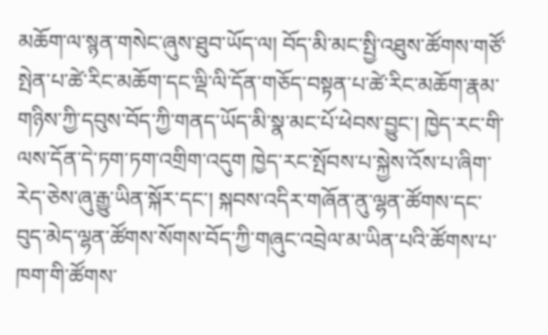མཆོག་ལ་སྙན་གསེང་ཞུས་ཐུབ་ཡོད་ལ། བོད་མི་མང་སྤྱི་འཐུས་ཚོགས་གཙོ་སྤེན་པ་ཚེ་རིང་མཆོག་དང་ལྡི་ལི་དོན་གཅོད་བསྟན་པ་ཚེ་རིང་མཆོག་རྣམ་གཉིས་ཀྱི་དབུས་བོད་ཀྱི་གནད་ཡོད་མི་སྣ་མང་པོ་ཕེབས་བྱུང་། ཁྱེད་རང་གི་ལས་དོན་དེ་ཏག་ཏག་འགྲིག་འདུག ཁྱེད་རང་སྤོབས་པ་སྐྱེས་འོས་པ་ཞིག་རེད་ཅེས་ཞུ་རྒྱུ་ཡིན་སྐོར་དང་། སྐབས་འདིར་གཞོན་ནུ་ལྷན་ཚོགས་དང་བུད་མེད་ལྷན་ཚོགས་སོགས་བོད་ཀྱི་གཞུང་འབྲེལ་མ་ཡིན་པའི་ཚོགས་པ་ཁག་གི་ཚོགས་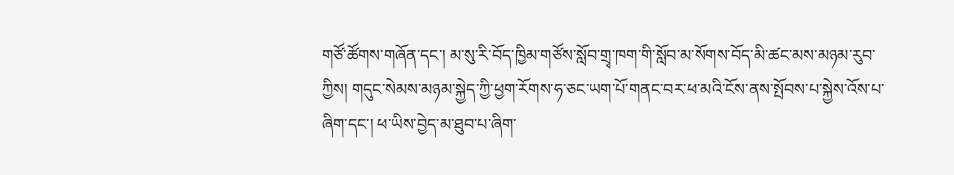གཙོ་ཚོགས་གཞོན་དང་། མ་སུ་རི་བོད་ཁྱིམ་གཙོས་སློབ་གྲྭ་ཁག་གི་སློབ་མ་སོགས་བོད་མི་ཚང་མས་མཉམ་རུབ་ཀྱིས། གདུང་སེམས་མཉམ་སྐྱེད་ཀྱི་ཕྱག་རོགས་ཧ་ཅང་ཡག་པོ་གནང་བར་ཕ་མའི་ངོས་ནས་སྤོབས་པ་སྐྱེས་འོས་པ་ཞིག་དང་། ཕ་ཡིས་བྱེད་མ་ཐུབ་པ་ཞིག་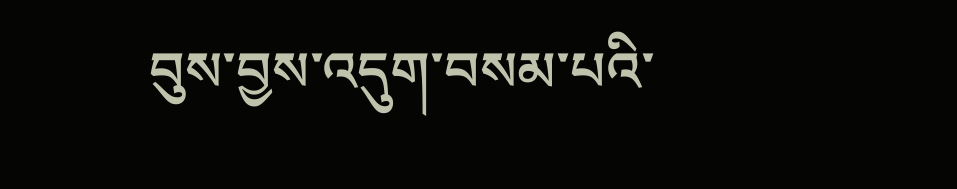བུས་བྱས་འདུག་བསམ་པའི་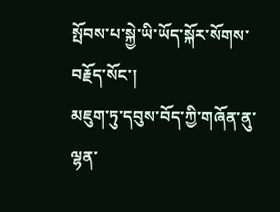སྤོབས་པ་སྐྱེ་ཡི་ཡོད་སྐོར་སོགས་བརྗོད་སོང་།
མཇུག་ཏུ་དབུས་བོད་ཀྱི་གཞོན་ནུ་ལྷན་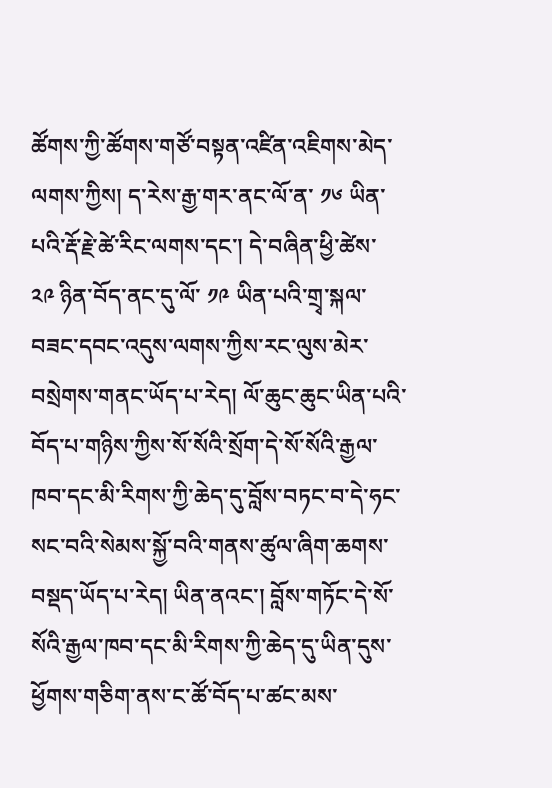ཚོགས་ཀྱི་ཚོགས་གཙོ་བསྟན་འཛིན་འཇིགས་མེད་ལགས་ཀྱིས། ད་རེས་རྒྱ་གར་ནང་ལོ་ན་ ༡༦ ཡིན་པའི་རྡོ་རྗེ་ཚེ་རིང་ལགས་དང་། དེ་བཞིན་ཕྱི་ཚེས་ ༢༩ ཉིན་བོད་ནང་དུ་ལོ་ ༡༩ ཡིན་པའི་གྲྭ་སྐལ་བཟང་དབང་འདུས་ལགས་ཀྱིས་རང་ལུས་མེར་བསྲེགས་གནང་ཡོད་པ་རེད། ལོ་ཆུང་ཆུང་ཡིན་པའི་བོད་པ་གཉིས་ཀྱིས་སོ་སོའི་སྲོག་དེ་སོ་སོའི་རྒྱལ་ཁབ་དང་མི་རིགས་ཀྱི་ཆེད་དུ་བློས་བཏང་བ་དེ་ཧང་སང་བའི་སེམས་སྐྱོ་བའི་གནས་ཚུལ་ཞིག་ཆགས་བསྡད་ཡོད་པ་རེད། ཡིན་ནའང་། བློས་གཏོང་དེ་སོ་སོའི་རྒྱལ་ཁབ་དང་མི་རིགས་ཀྱི་ཆེད་དུ་ཡིན་དུས་ཕྱོགས་གཅིག་ནས་ང་ཚོ་བོད་པ་ཚང་མས་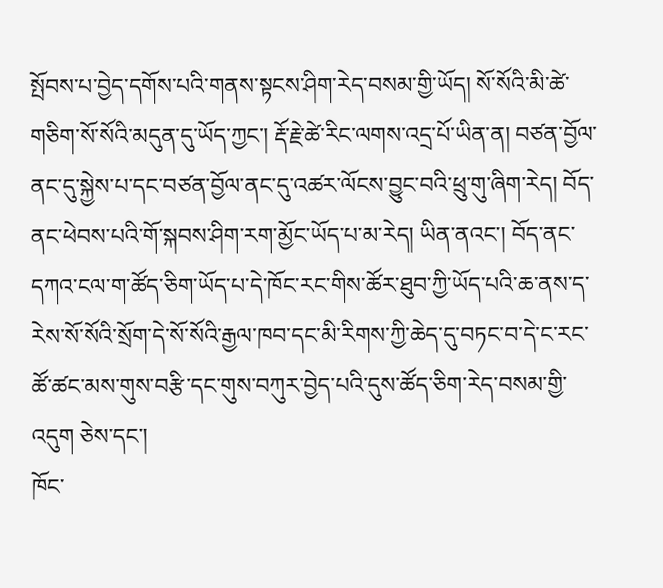སྤོབས་པ་བྱེད་དགོས་པའི་གནས་སྟངས་ཤིག་རེད་བསམ་གྱི་ཡོད། སོ་སོའི་མི་ཚེ་གཅིག་སོ་སོའི་མདུན་དུ་ཡོད་ཀྱང་། རྡོ་རྗེ་ཚེ་རིང་ལགས་འདྲ་པོ་ཡིན་ན། བཙན་བྱོལ་ནང་དུ་སྐྱེས་པ་དང་བཙན་བྱོལ་ནང་དུ་འཚར་ལོངས་བྱུང་བའི་ཕྲུ་གུ་ཞིག་རེད། བོད་ནང་ཕེབས་པའི་གོ་སྐབས་ཤིག་རག་མྱོང་ཡོད་པ་མ་རེད། ཡིན་ནའང་། བོད་ནང་དཀའ་ངལ་ག་ཚོད་ཅིག་ཡོད་པ་དེ་ཁོང་རང་གིས་ཚོར་ཐུབ་ཀྱི་ཡོད་པའི་ཆ་ནས་ད་རེས་སོ་སོའི་སྲོག་དེ་སོ་སོའི་རྒྱལ་ཁབ་དང་མི་རིགས་ཀྱི་ཆེད་དུ་བཏང་བ་དེ་ང་རང་ཚོ་ཚང་མས་གུས་བརྩི་དང་གུས་བཀུར་བྱེད་པའི་དུས་ཚོད་ཅིག་རེད་བསམ་གྱི་འདུག ཅེས་དང་།
ཁོང་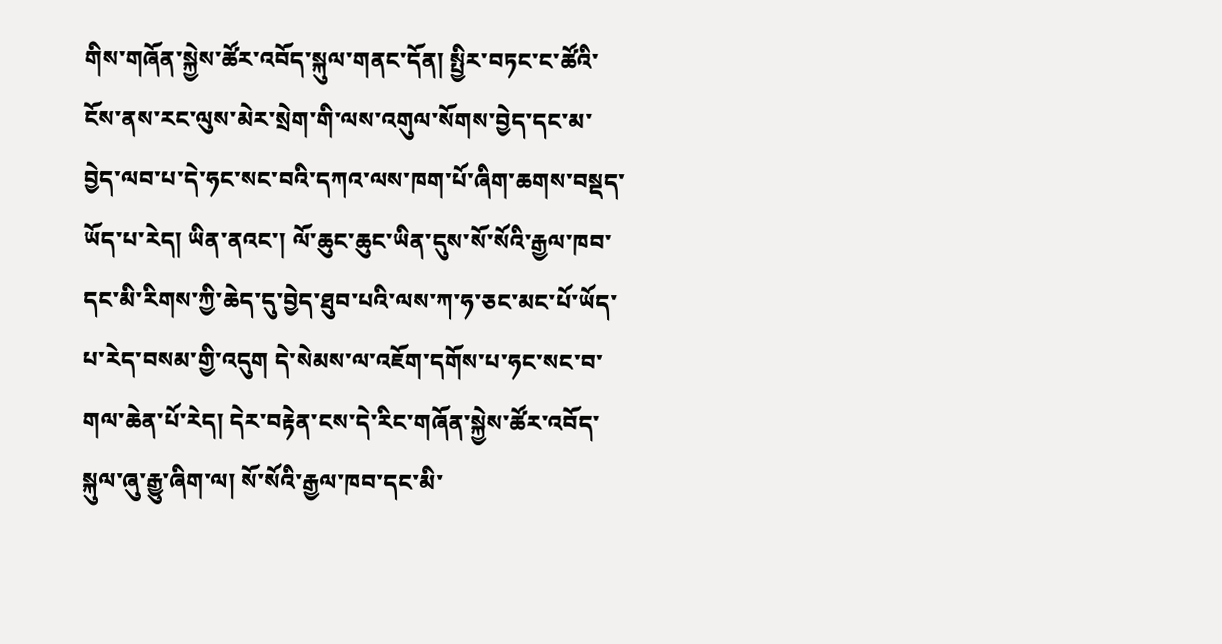གིས་གཞོན་སྐྱེས་ཚོར་འབོད་སྐུལ་གནང་དོན། སྤྱིར་བཏང་ང་ཚོའི་ངོས་ནས་རང་ལུས་མེར་སྲེག་གི་ལས་འགུལ་སོགས་བྱེད་དང་མ་བྱེད་ལབ་པ་དེ་ཧང་སང་བའི་དཀའ་ལས་ཁག་པོ་ཞིག་ཆགས་བསྡད་ཡོད་པ་རེད། ཡིན་ནའང་། ལོ་ཆུང་ཆུང་ཡིན་དུས་སོ་སོའི་རྒྱལ་ཁབ་དང་མི་རིགས་ཀྱི་ཆེད་དུ་བྱེད་ཐུབ་པའི་ལས་ཀ་ཧ་ཅང་མང་པོ་ཡོད་པ་རེད་བསམ་གྱི་འདུག དེ་སེམས་ལ་འཇོག་དགོས་པ་ཧང་སང་བ་གལ་ཆེན་པོ་རེད། དེར་བརྟེན་ངས་དེ་རིང་གཞོན་སྐྱེས་ཚོར་འབོད་སྐུལ་ཞུ་རྒྱུ་ཞིག་ལ། སོ་སོའི་རྒྱལ་ཁབ་དང་མི་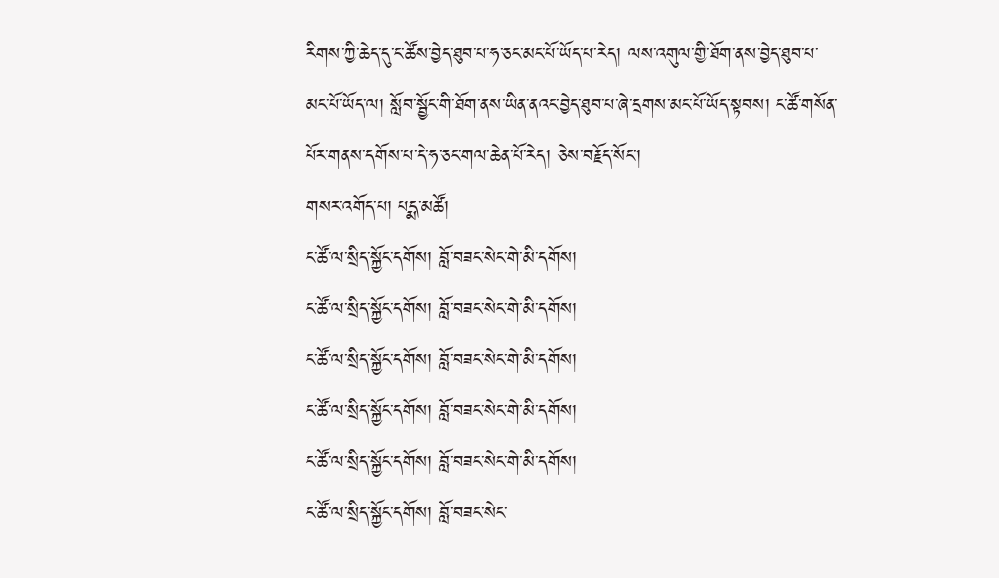རིགས་ཀྱི་ཆེད་དུ་ང་ཚོས་བྱེད་ཐུབ་པ་ཧ་ཅང་མང་པོ་ཡོད་པ་རེད། ལས་འགུལ་གྱི་ཐོག་ནས་བྱེད་ཐུབ་པ་མང་པོ་ཡོད་ལ། སློབ་སྦྱོང་གི་ཐོག་ནས་ཡིན་ནའང་བྱེད་ཐུབ་པ་ཞེ་དྲགས་མང་པོ་ཡོད་སྟབས། ང་ཚོ་གསོན་པོར་གནས་དགོས་པ་དེ་ཧ་ཅང་གལ་ཆེན་པོ་རེད། ཅེས་བརྗོད་སོང་།
གསར་འགོད་པ། པདྨ་མཚོ།
ང་ཚོ་ལ་སྲིད་སྐྱོང་དགོས། བློ་བཟང་སེང་གེ་མི་དགོས།
ང་ཚོ་ལ་སྲིད་སྐྱོང་དགོས། བློ་བཟང་སེང་གེ་མི་དགོས།
ང་ཚོ་ལ་སྲིད་སྐྱོང་དགོས། བློ་བཟང་སེང་གེ་མི་དགོས།
ང་ཚོ་ལ་སྲིད་སྐྱོང་དགོས། བློ་བཟང་སེང་གེ་མི་དགོས།
ང་ཚོ་ལ་སྲིད་སྐྱོང་དགོས། བློ་བཟང་སེང་གེ་མི་དགོས།
ང་ཚོ་ལ་སྲིད་སྐྱོང་དགོས། བློ་བཟང་སེང་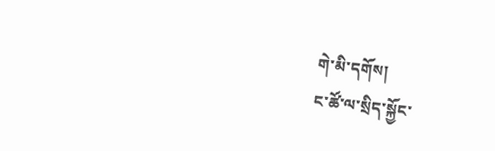གེ་མི་དགོས།
ང་ཚོ་ལ་སྲིད་སྐྱོང་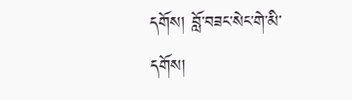དགོས། བློ་བཟང་སེང་གེ་མི་དགོས།